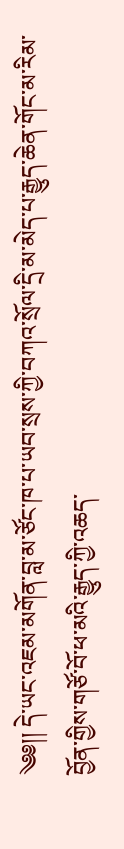༄༅།། དེ་ཡང་འཇམ་མགོན་བླ་མ་ཙོང་ཁ་པ་ཡབ་སྲས་ཀྱི་བཀའ་སྲོལ་དྲི་མ་མེད་པ་རྒྱུད་ཆེན་གོང་མ་རིམ་བྱོན་གྱིས་གཙོ་བོ་ཕ་མའི་རྒྱུད་ཀྱི་འཆད་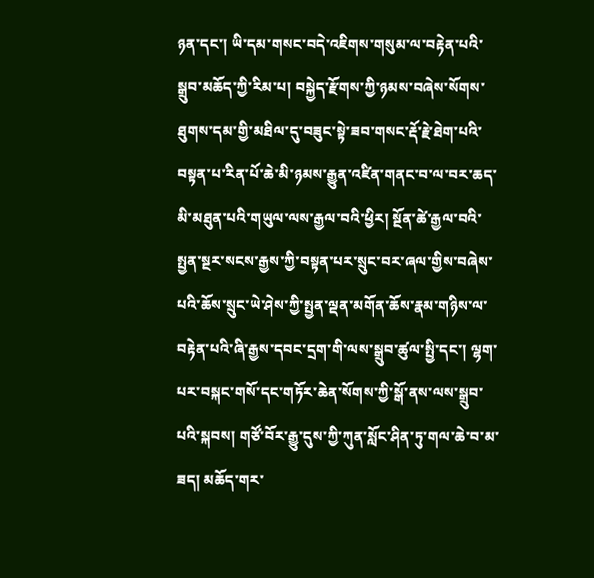ཉན་དང་། ཡི་དམ་གསང་བདེ་འཇིགས་གསུམ་ལ་བརྟེན་པའི་སྒྲུབ་མཆོད་ཀྱི་རིམ་པ། བསྐྱེད་རྫོགས་ཀྱི་ཉམས་བཞེས་སོགས་ཐུགས་དམ་གྱི་མཐིལ་དུ་བཟུང་སྟེ་ཟབ་གསང་རྡོ་རྗེ་ཐེག་པའི་བསྟན་པ་རིན་པོ་ཆེ་མི་ཉམས་རྒྱུན་འཛིན་གནང་བ་ལ་བར་ཆད་མི་མཐུན་པའི་གཡུལ་ལས་རྒྱལ་བའི་ཕྱིར། སྔོན་ཚེ་རྒྱལ་བའི་སྤྱན་སྔར་སངས་རྒྱས་ཀྱི་བསྟན་པར་སྲུང་བར་ཞལ་གྱིས་བཞེས་པའི་ཆོས་སྲུང་ཡེ་ཤེས་ཀྱི་སྤྱན་ལྡན་མགོན་ཆོས་རྣམ་གཉིས་ལ་བརྟེན་པའི་ཞི་རྒྱས་དབང་དྲག་གི་ལས་སྒྲུབ་ཚུལ་སྤྱི་དང་། ལྷག་པར་བསྐང་གསོ་དང་གཏོར་ཆེན་སོགས་ཀྱི་སྒོ་ནས་ལས་སྒྲུབ་པའི་སྐབས། གཙོ་བོར་རྒྱུ་དུས་ཀྱི་ཀུན་སློང་ཤིན་ཏུ་གལ་ཆེ་བ་མ་ཟད། མཆོད་གར་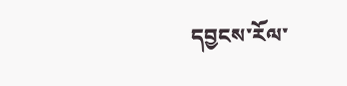དབྱངས་རོལ་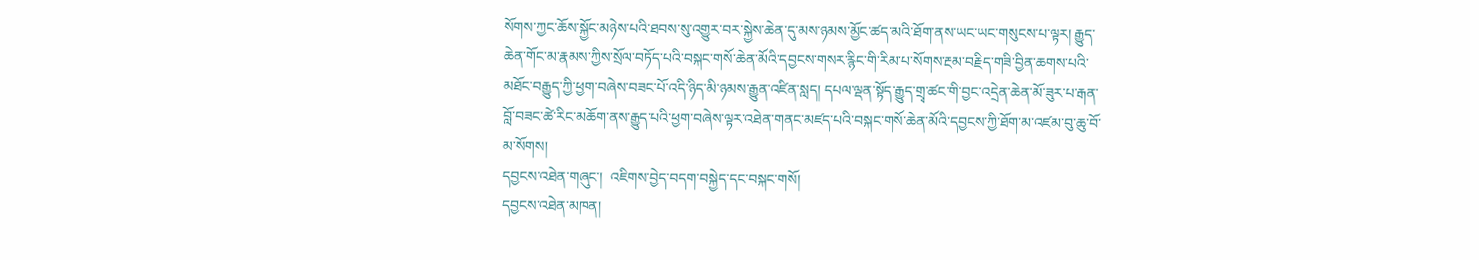སོགས་ཀྱང་ཆོས་སྐྱོང་མཉེས་པའི་ཐབས་སུ་འགྱུར་བར་སྐྱེས་ཆེན་དུ་མས་ཉམས་མྱོང་ཚད་མའི་ཐོག་ནས་ཡང་ཡང་གསུངས་པ་ལྟར། རྒྱུད་ཆེན་གོང་མ་རྣམས་ཀྱིས་སྲོལ་བཏོད་པའི་བསྐང་གསོ་ཆེན་མོའི་དབྱངས་གསར་རྙིང་གི་རིམ་པ་སོགས་རྔམ་བརྗིད་གཟི་བྱིན་ཆགས་པའི་མཐོང་བརྒྱུད་ཀྱི་ཕྱག་བཞེས་བཟང་པོ་འདི་ཉིད་མི་ཉམས་རྒྱུན་འཛིན་སླད། དཔལ་ལྡན་སྟོད་རྒྱུད་གྲྭ་ཚང་གི་བྱང་འདྲེན་ཆེན་མོ་ཟུར་པ་རྒན་བློ་བཟང་ཚེ་རིང་མཆོག་ནས་རྒྱུད་པའི་ཕྱག་བཞེས་ལྟར་འཐེན་གནང་མཛད་པའི་བསྐང་གསོ་ཆེན་མོའི་དབྱངས་ཀྱི་ཐོག་མ་འཛམ་བུ་ཆུ་བོ་མ་སོགས།
དབྱངས་འཐེན་གཞུང་།  འཇིགས་བྱེད་བདག་བསྐྱེད་དང་བསྐང་གསོ།
དབྱངས་འཐེན་མཁན།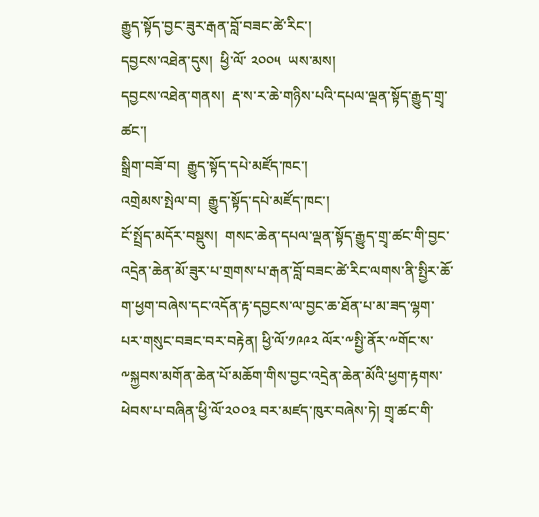རྒྱུད་སྟོད་བྱང་ཟུར་རྒན་བློ་བཟང་ཚེ་རིང་།
དབྱངས་འཐེན་དུས།  ཕྱི་ལོ་ ༢༠༠༥  ཡས་མས།
དབྱངས་འཐེན་གནས།  རྡ་ས་ར་ཆེ་གཉིས་པའི་དཔལ་ལྡན་སྟོད་རྒྱུད་གྲྭ་ཚང་།
སྒྲིག་བཟོ་བ།  རྒྱུད་སྟོད་དཔེ་མཛོད་ཁང་།
འགྲེམས་སྤེལ་བ།  རྒྱུད་སྟོད་དཔེ་མཛོད་ཁང་།
ངོ་སྤྲོད་མདོར་བསྡུས།  གསང་ཆེན་དཔལ་ལྡན་སྟོད་རྒྱུད་གྲྭ་ཚང་གི་བྱང་འདྲེན་ཆེན་མོ་ཟུར་པ་གྲགས་པ་རྒན་བློ་བཟང་ཚེ་རིང་ལགས་ནི་སྤྱིར་ཆོ་ག་ཕྱག་བཞེས་དང་འདོན་རྟ་དབྱངས་ལ་བྱང་ཆ་ཐོན་པ་མ་ཟད་ལྷག་པར་གསུང་བཟང་བར་བརྟེན། ཕྱི་ལོ་༡༩༩༢ ལོར་༸སྤྱི་ནོར་༸གོང་ས་༸སྐྱབས་མགོན་ཆེན་པོ་མཆོག་གིས་བྱང་འདྲེན་ཆེན་མོའི་ཕྱག་རྟགས་ཕེབས་པ་བཞིན་ཕྱི་ལོ་༢༠༠༣ བར་མཛད་ཁུར་བཞེས་ཏེ། གྲྭ་ཚང་གི་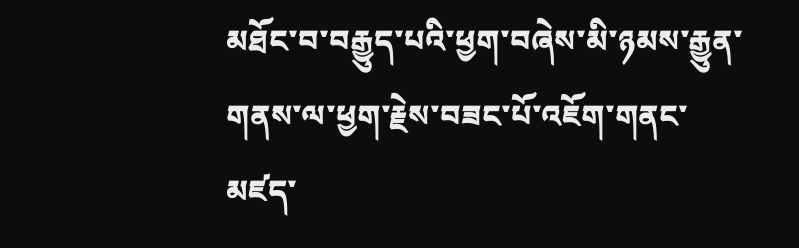མཐོང་བ་བརྒྱུད་པའི་ཕྱག་བཞེས་མི་ཉམས་རྒྱུན་གནས་ལ་ཕྱག་རྗེས་བཟང་པོ་འཇོག་གནང་མཛད་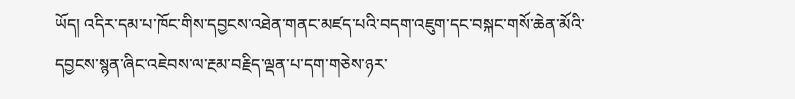ཡོད། འདིར་དམ་པ་ཁོང་གིས་དབྱངས་འཐེན་གནང་མཛད་པའི་བདག་འཇུག་དང་བསྐང་གསོ་ཆེན་མོའི་དབྱངས་སྙན་ཞིང་འཇེབས་ལ་རྔམ་བརྗིད་ལྡན་པ་དག་གཅེས་ཉར་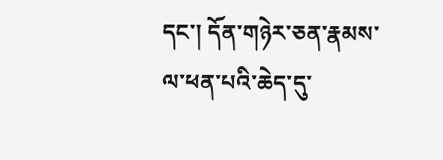དང་། དོན་གཉེར་ཅན་རྣམས་ལ་ཕན་པའི་ཆེད་དུ་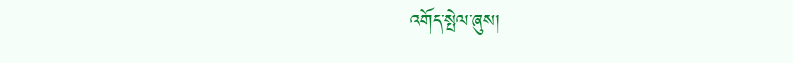འགོད་སྤེལ་ཞུས།